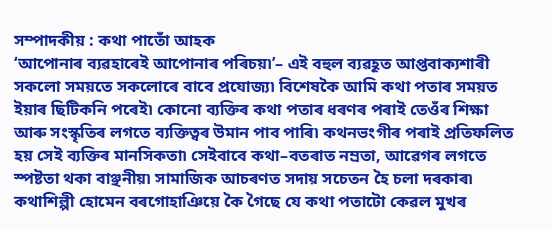সম্পাদকীয় : কথা পাতোঁ আহক
‘আপোনাৰ ব্যৱহাৰেই আপোনাৰ পৰিচয়৷’– এই বহুল ব্যৱহূত আপ্তবাক্যশাৰী সকলো সময়তে সকলোৰে বাবে প্রযোজ্য৷ বিশেষকৈ আমি কথা পতাৰ সময়ত ইয়াৰ ছিটিকনি পৰেই৷ কোনো ব্যক্তিৰ কথা পতাৰ ধৰণৰ পৰাই তেওঁৰ শিক্ষা আৰু সংস্কৃতিৰ লগতে ব্যক্তিত্বৰ উমান পাব পাৰি৷ কথনভংগীৰ পৰাই প্রতিফলিত হয় সেই ব্যক্তিৰ মানসিকতা৷ সেইবাবে কথা–বতৰাত নম্রতা, আৱেগৰ লগতে স্পষ্টতা থকা বাঞ্ছনীয়৷ সামাজিক আচৰণত সদায় সচেতন হৈ চলা দৰকাৰ৷ কথাশিল্পী হোমেন বৰগোহাঞিয়ে কৈ গৈছে যে কথা পতাটো কেৱল মুখৰ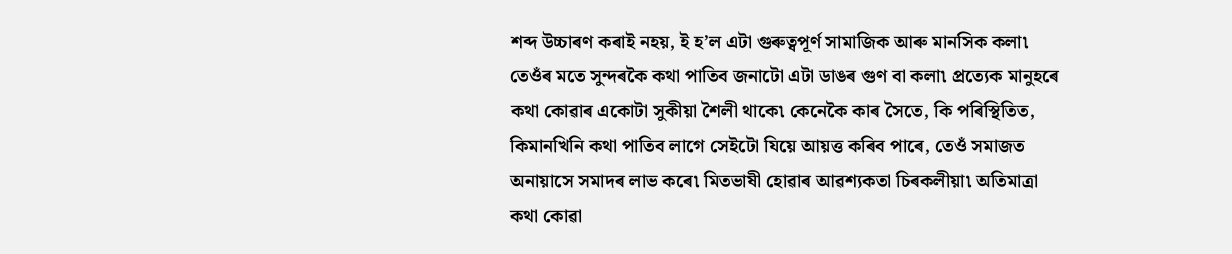শব্দ উচ্চাৰণ কৰাই নহয়, ই হ’ল এটা গুৰুত্বপূর্ণ সামাজিক আৰু মানসিক কলা৷ তেওঁৰ মতে সুন্দৰকৈ কথা পাতিব জনাটো এটা ডাঙৰ গুণ বা কলা৷ প্রত্যেক মানুহৰে কথা কোৱাৰ একোটা সুকীয়া শৈলী থাকে৷ কেনেকৈ কাৰ সৈতে, কি পৰিস্থিতিত, কিমানখিনি কথা পাতিব লাগে সেইটো যিয়ে আয়ত্ত কৰিব পাৰে, তেওঁ সমাজত অনায়াসে সমাদৰ লাভ কৰে৷ মিতভাষী হোৱাৰ আৱশ্যকতা চিৰকলীয়া৷ অতিমাত্রা কথা কোৱা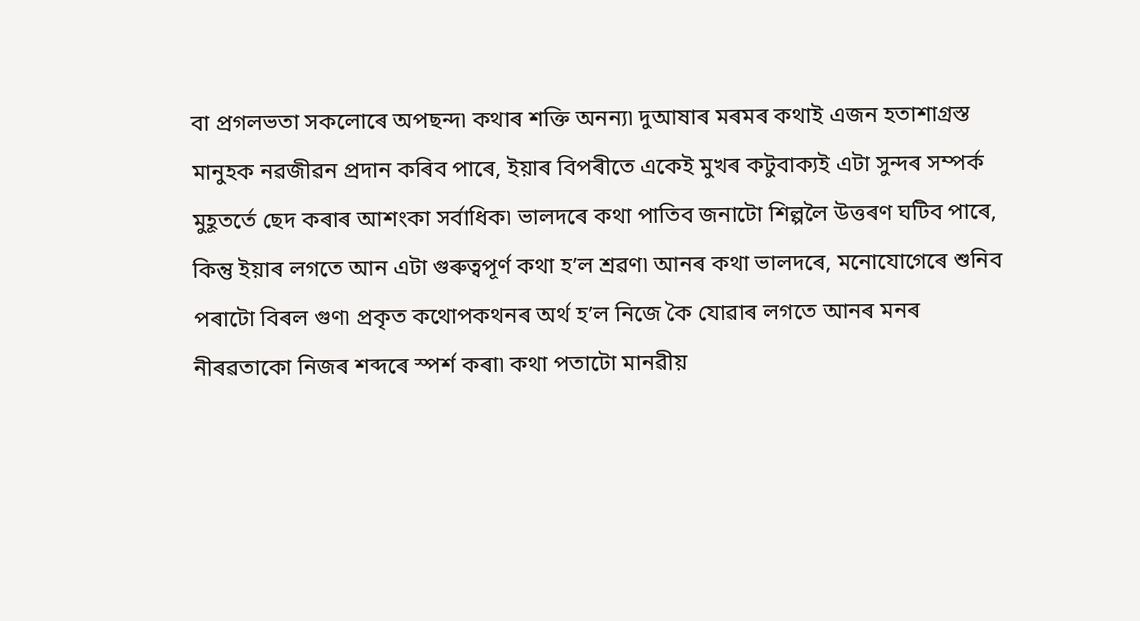বা প্রগলভতা সকলোৰে অপছন্দ৷ কথাৰ শক্তি অনন্য৷ দুআষাৰ মৰমৰ কথাই এজন হতাশাগ্রস্ত মানুহক নৱজীৱন প্রদান কৰিব পাৰে, ইয়াৰ বিপৰীতে একেই মুখৰ কটুবাক্যই এটা সুন্দৰ সম্পর্ক মুহূতর্তে ছেদ কৰাৰ আশংকা সর্বাধিক৷ ভালদৰে কথা পাতিব জনাটো শিল্পলৈ উত্তৰণ ঘটিব পাৰে, কিন্তু ইয়াৰ লগতে আন এটা গুৰুত্বপূর্ণ কথা হ’ল শ্রৱণ৷ আনৰ কথা ভালদৰে, মনোযোগেৰে শুনিব পৰাটো বিৰল গুণ৷ প্রকৃত কথোপকথনৰ অর্থ হ’ল নিজে কৈ যোৱাৰ লগতে আনৰ মনৰ নীৰৱতাকো নিজৰ শব্দৰে স্পর্শ কৰা৷ কথা পতাটো মানৱীয়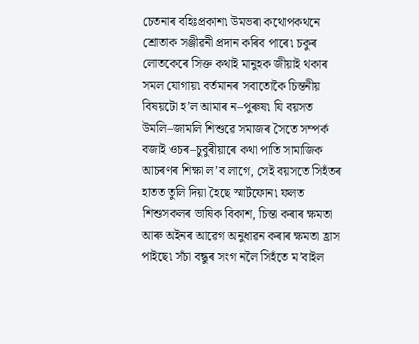চেতনাৰ বহিঃপ্রকাশ৷ উমভৰা কথোপকথনে শ্রোতাক সঞ্জীৱনী প্রদান কৰিব পাৰে৷ চকুৰ লোতকেৰে সিক্ত কথাই মানুহক জীয়াই থকাৰ সমল যোগায়৷ বর্তমানৰ সবাতোকৈ চিন্তনীয় বিষয়টো হ’ল আমাৰ ন–পুৰুষ৷ যি বয়সত উমলি–জামলি শিশুৱে সমাজৰ সৈতে সম্পর্ক বজাই ওচৰ–চুবুৰীয়াৰে কথা পাতি সামাজিক আচৰণৰ শিক্ষা ল’ব লাগে, সেই বয়সতে সিহঁতৰ হাতত তুলি দিয়া হৈছে স্মার্টফোন৷ ফলত শিশুসকলৰ ভাষিক বিকাশ, চিন্তা কৰাৰ ক্ষমতা আৰু অইনৰ আৱেগ অনুধাৱন কৰাৰ ক্ষমতা হ্রাস পাইছে৷ সঁচা বন্ধুৰ সংগ নলৈ সিহঁতে ম’বাইল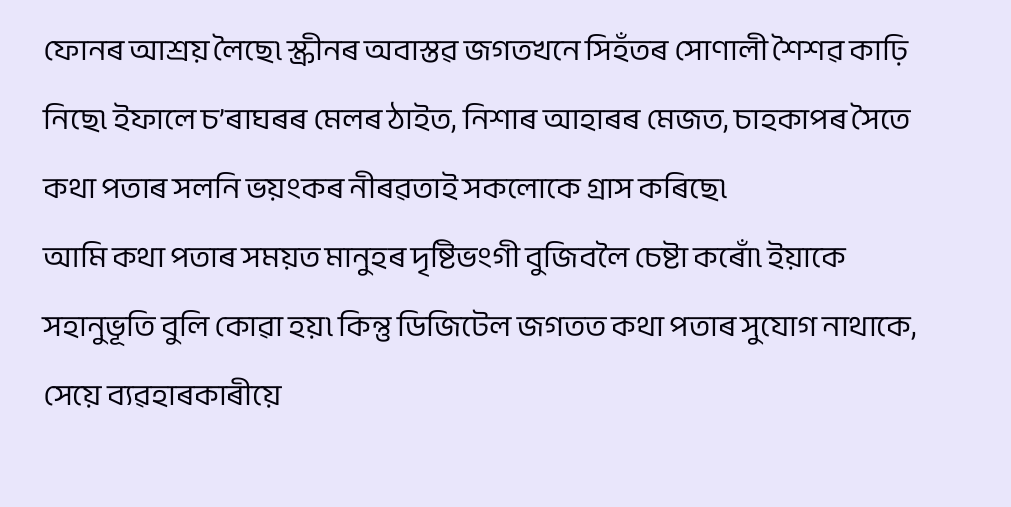ফোনৰ আশ্রয় লৈছে৷ স্ক্রীনৰ অবাস্তৱ জগতখনে সিহঁতৰ সোণালী শৈশৱ কাঢ়ি নিছে৷ ইফালে চ’ৰাঘৰৰ মেলৰ ঠাইত, নিশাৰ আহাৰৰ মেজত, চাহকাপৰ সৈতে কথা পতাৰ সলনি ভয়ংকৰ নীৰৱতাই সকলোকে গ্রাস কৰিছে৷
আমি কথা পতাৰ সময়ত মানুহৰ দৃষ্টিভংগী বুজিবলৈ চেষ্টা কৰোঁ৷ ইয়াকে সহানুভূতি বুলি কোৱা হয়৷ কিন্তু ডিজিটেল জগতত কথা পতাৰ সুযোগ নাথাকে, সেয়ে ব্যৱহাৰকাৰীয়ে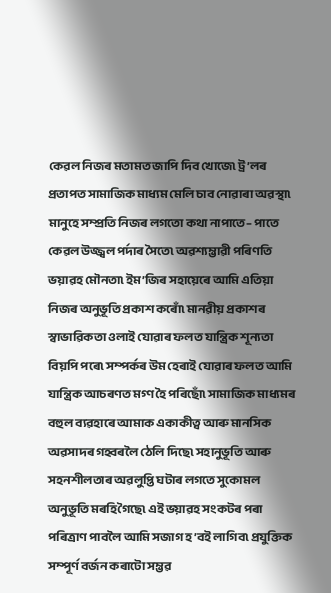কেৱল নিজৰ মতামত জাপি দিব খোজে৷ ট্র’লৰ প্রতাপত সামাজিক মাধ্যম মেলি চাব নোৱাৰা অৱস্থা৷ মানুহে সম্প্রতি নিজৰ লগতো কথা নাপাতে– পাতে কেৱল উজ্জ্বল পর্দাৰ সৈতে৷ অৱশ্যম্ভাৱী পৰিণতি ভয়াৱহ মৌনতা৷ ইম’জিৰ সহায়েৰে আমি এতিয়া নিজৰ অনুভূতি প্রকাশ কৰোঁ৷ মানৱীয় প্রকাশৰ স্বাভাৱিকতা ওলাই যোৱাৰ ফলত যান্ত্রিক শূন্যতা বিয়পি পৰে৷ সম্পর্কৰ উম হেৰাই যোৱাৰ ফলত আমি যান্ত্রিক আচৰণত মগ্ণ হৈ পৰিছোঁ৷ সামাজিক মাধ্যমৰ বহুল ব্যৱহাৰে আমাক একাকীত্ব আৰু মানসিক অৱসাদৰ গহ্বৰলৈ ঠেলি দিছে৷ সহানুভূতি আৰু সহনশীলতাৰ অৱলুপ্তি ঘটাৰ লগতে সুকোমল অনুভূতি মৰহি গৈছে৷ এই ভয়াৱহ সংকটৰ পৰা পৰিত্রাণ পাবলৈ আমি সজাগ হ’বই লাগিব৷ প্রযুক্তিক সম্পূর্ণ বর্জন কৰাটো সম্ভৱ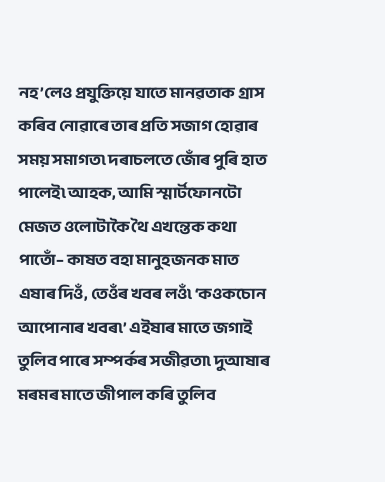নহ’লেও প্রযুক্তিয়ে যাতে মানৱতাক গ্রাস কৰিব নোৱাৰে তাৰ প্রতি সজাগ হোৱাৰ সময় সমাগত৷ দৰাচলতে জোঁৰ পুৰি হাত পালেই৷ আহক, আমি স্মার্টফোনটো মেজত ওলোটাকৈ থৈ এখন্তেক কথা পাতোঁ– কাষত বহা মানুহজনক মাত এষাৰ দিওঁ, তেওঁৰ খবৰ লওঁ৷ ‘কওকচোন আপোনাৰ খবৰ৷’ এইষাৰ মাতে জগাই তুলিব পাৰে সম্পর্কৰ সজীৱতা৷ দুআষাৰ মৰমৰ মাতে জীপাল কৰি তুলিব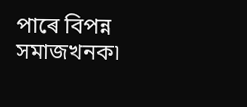পাৰে বিপন্ন সমাজখনক৷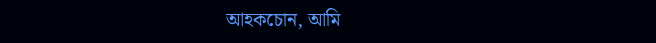আহকচোন, আমি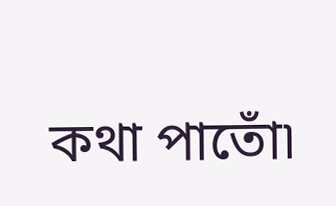কথা পাতোঁ৷